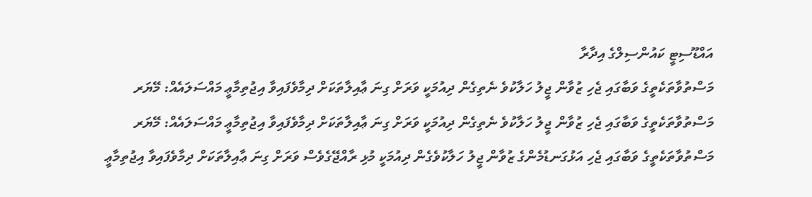އައްޑޫސިޓީ ކައުންސިލްގެ އިދާރާ
މަސްތުވާތަކެތީގެ ވަބާގައި ޖެހި ޒުވާން ޖީލު ހަލާކުވެ ނެތިގެން ދިއުމަކީ ވަރަށް ގިނަ ޢާއިލާތަކަށް ދިމާވެފައިވާ އިޖުތިމާޢީ މައްސަލައެއް: މޭޔަރ
މަސްތުވާތަކެތީގެ ވަބާގައި ޖެހި ޒުވާން ޖީލު ހަލާކުވެ ނެތިގެން ދިއުމަކީ ވަރަށް ގިނަ ޢާއިލާތަކަށް ދިމާވެފައިވާ އިޖުތިމާޢީ މައްސަލައެއް: މޭޔަރ
މަސްތުވާތަކެތީގެ ވަބާގައި ޖެހި އަޅުގަނޑުމެންގެ ޒުވާން ޖީލު ހަލާކުވެގެން ދިއުމަކީ މުޅި ރާއްޖޭގެވެސް ވަރަށް ގިނަ ޢާއިލާތަކަށް ދިމާވެފައިވާ އިޖުތިމާޢީ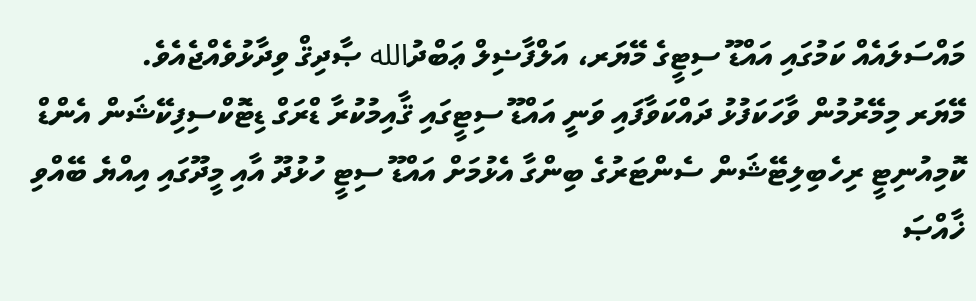މައްސަލައެއް ކަމުގައި އައްޑޫ ސިޓީގެ މޭޔަރ، އަލްފާޟިލް ޢަބްދުالله ޞާދިޤް ވިދާޅުވެއްޖެއެވެ.
މޭޔަރ މިމޭރުމުން ވާހަކަފުޅު ދައްކަވާފައި ވަނީ އައްޑޫ ސިޓީގައި ޤާއިމުކުރާ ޑްރަގް ޑިޓޮކްސިފިކޭޝަން އެންޑް ކޮމިއުނިޓީ ރިހެބިލިޓޭޝަން ސެންޓަރުގެ ބިންގާ އެޅުމަށް އައްޑޫ ސިޓީ ހުޅުދޫ އާއި މީދޫގައި އިއްޔެ ބޭއްވި ޚާއްޞަ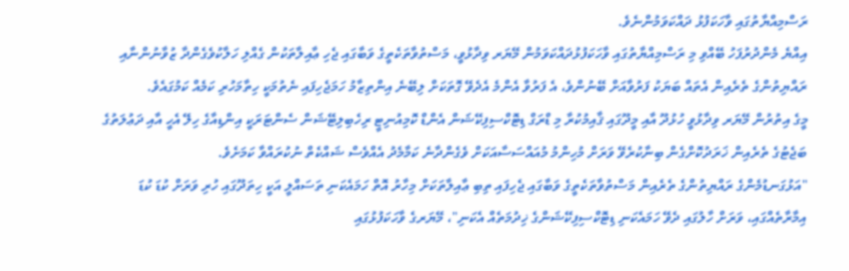ރަސްމިއްޔާތުގައި ވާހަކަފުޅު ދައްކަވަމުންނެވެ.
އިއްޔެ މެންދުރުފަހު ބޭއްވި މި ރަސްމިއްޔާތުގައި ވާހަކަފުޅުދައްކަވަމުން މޭޔަރ ވިދާޅުވީ، މަސްތުވާތަކެތީގެ ވަބާގައި ޖެހި ޢާއިލާތަކުން ގެއްލި ހަލާކުވެގެންދާ ޒުވާނުންނާއި ރައްޔިތުންގެ ތެރެއިން އެތައް ބަޔަކު ފަރުވާއަށް ބޭނުންވެ، އެ ފަރުވާ އެންމެ އެދެވޭ ގޮތަކަށް ލިބޭނެ އިންތިޒާމު ހަމަޖެހިފައި ނެތުމަކީ ހިތާމަހުރި ކަމެއް ކަމުގައެވެ.
މީގެ އިތުރުން މޭޔަރ ވިދާޅުވީ ހުޅުދޫ އާއި މީދޫގައި ޤާއިމުކުރާ މި ޑްރަގް ޑިޓޮކްސިފިކޭޝަން އެންޑް ކޮމިއުނިޓީ ރިހެބިލިޓޭޝަން ސެންޓަރަކީ އިންޑިއާގެ ހިލޭ އެހީ އާއި ދަޢުލަތުގެ ބަޖެޓުގެ ތެރެއިން ޚަރަދުކޮށްގެން ބިނާކުރެވޭ ވަރަށް މުހިންމު މުއައްސަސާއަކަށް ވެގެންދާނެ ކަމާމެދު އެއްވެސް ޝައްކެތް ނުކުރައްވާ ކަމަށެވެ.
"އަޅުގަނޑުމެންގެ ރައްޔިތުންގެ ތެރެއިން މަސްތުވާތަކެތީގެ ވަބާގައި ޖެހިފައި ތިބި ޢާއިލާތަކަށް މިހާރު އޮތް ހަމައެކަނި ތަސައްލީ އަކީ ހިތަދޫގައި ހުރި ވަރަށް ކުޑަ ކުޑަ އިމާރާތެއްގައި، ވަރަށް ހާލުގައި ދެވޭ ހަމައެކަނި ޑިޓޮކްސިފިކޭޝަންގެ ޚިދުމަތެއް އެކަނި"، މޭޔަރގެ ވާހަކަފުޅުގައި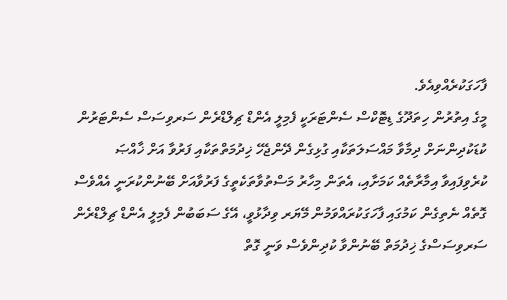ފާހަގަކުރެއްވިއެވެ.
މީގެ އިތުރުން ހިތަދޫގެ ޑިޓޮކްސް ސެންޓަރަކީ ފެމިލީ އެންޑް ޗިލްޑްރެން ސަރވިސަސް ސެންޓަރުން ކުޑަކުދިންނަށް ދިމާވާ މައްސަލަތަކާއި ގުޅިގެން ދޭންޖެހޭ ޚިދުމަތްތަކާއި ފަރުވާ އަށް ޚާއްޞަ ކުރެވިފައިވާ އިމާރާތެއް ކަމަށާއި، އެތަން މިހާރު މަސްތުވާތަކެތީގެ ފަރުވާއަށް ބޭނުންކުރަނީ އެއްވެސް ގޮތެއް ނެތިގެން ކަމުގައި ފާހަގަކުރައްވަމުން މޭޔަރ ވިދާޅުވީ، އޭގެ ސަބަބުން ފެމިލީ އެންޑް ޗިލްޑްރެން ސަރވިސަސްގެ ޚިދުމަތް ބޭނުންވާ ކުދިންވެސް ވަނީ ގޮތް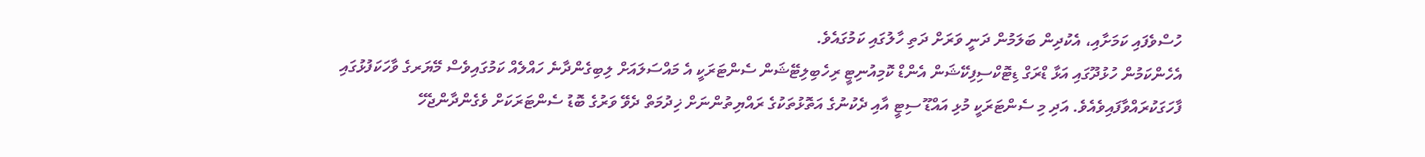ހުސްވެފައި ކަމަށާއި، އެކުދިން ބަލަމުން ދަނީ ވަރަށް ދަތި ހާލުގައި ކަމުގައެވެ.
އެހެންކަމުން ހުޅުދޫގައި އަޅާ ޑްރަގް ޑިޓޮކްސިފިކޭޝަން އެންޑް ކޮމިއުނިޓީ ރިހެބިލިޓޭޝަން ސެންޓަރަކީ އެ މައްސަލައަށް ލިބިގެންދާނެ ހައްލެއް ކަމުގައިވެސް މޭޔަރގެ ވާހަކަފުޅުގައި ފާހަގަކުރައްވާފައިވެއެވެ. އަދި މި ސެންޓަރަކީ މުޅި އައްޑޫ ސިޓީ އާއި ދެކުނުގެ އަތޮޅުތަކުގެ ރައްޔިތުންނަށް ޚިދުމަތް ދެވޭ ވަރުގެ ބޮޑު ސެންޓަރަކަށް ވެގެންދާންޖެހޭ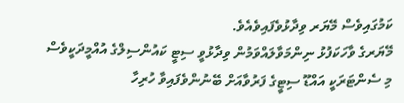ކަމުގައިވެސް މޭޔަރ ވިދާޅުވެފައިވެއެވެ.
މޭޔަރގެ ވާހަކަފުޅު ނިންމަވާލައްވަމުން ވިދާޅުވީ ސިޓީ ކައުންސިލްގެ އުއްމީދަކީވެސް މި ސެންޓަރަކީ އައްޑޫ ސިޓީގެ ފަރުވާއަށް ބޭނުންވެފައިވާ ހުރިހާ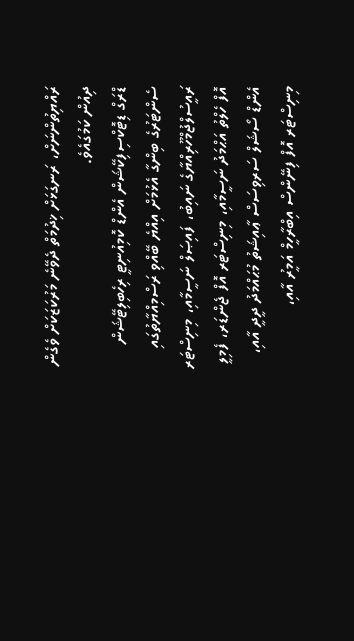ރައްޔިތުންނަށް، ރަނގަޅަށް ޚިދުމަތް ދެވޭނެ މަރުކަޒަކަށް ވެގެން ދިއުން ކަމުގައެވެ.
ޑްރަގް ޑިޓޮކްސިފިކޭޝަން އެންޑް ކޮމިއުނިޓީ ރިހެބިލިޓޭޝަން ސެންޓަރުގެ ބިންގާ އެޅުމަށް އިއްޔެ ބޭއްވި ރަސްމިއްޔާތުގައި ރައީސުލްޖުމްހޫރިއްޔާގެ ނައިބު، ފައިޞަލް ނަސީމާއި، މިނިސްޓަރ އޮފް ހެލްތު އަޙްމަދު ނަސީމާއި، މިނިސްޓަރ އޮފް ޖެންޑަރ، ފެމިލީ އެންޑް ސޯޝަލް ސަރވިސަސް ޢާއިޝަތު މުޙައްމަދު ދީދީ އާއި، މިނިސްޓަރ އޮފް ފިނޭންސް އިބްރާހީމް އަމީރު އާއި،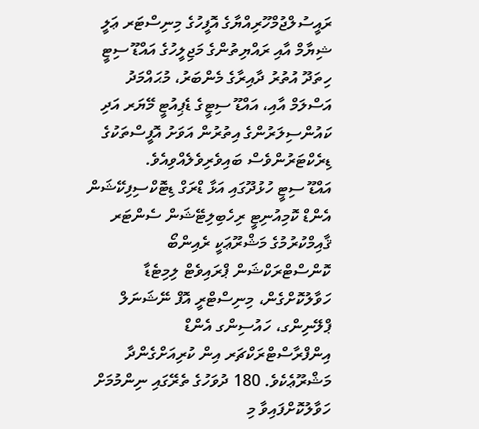ރައީސުލްޖުމްހޫރިއްޔާގެ އޮފީހުގެ މިނިސްޓަރ ޢަލީ ޝިޔާމް އާއި ރައްޔިތުންގެ މަޖިލީހުގެ އައްޑޫ ސިޓީ ހިތަދޫ އުތުރު ދާއިރާގެ މެންބަރު، މުޙައްމަދު އަސްލަމް އާއި، އައްޑޫ ސިޓީގެ ޑެޕިއުޓީ މޭޔަރ އަދި ކައުންސިލަރުންގެ އިތުރުން އަވަށު އޮފީސްތަކުގެ ޑިރެކްޓަރުންވެސް ބައިވެރިވެލެއްވިއެވެ.
އައްޑޫ ސިޓީ ހުޅުދޫގައި އަޅާ ޑްރަގް ޑިޓޮކްސިފިކޭޝަން އެންޑް ކޮމިއުނިޓީ ރިހެބިލިޓޭޝަން ސެންޓަރ ޤާއިމްކުރުމުގެ މަޝްރޫޢަކީ ރެއިންބޯ ކޮންސްޓްރަކްޝަން ޕްރައިވެޓް ލިމިޓެޑާ ހަވާލުކޮށްގެން، މިނިސްޓްރީ އޮފް ނޭޝަނަލް ޕްލޭނިންގ، ހައުސިންގ އެންޑް އިންފްރާސްޓްރަކްޗަރ އިން ކުރިއަށްގެންދާ މަޝްރޫޢެކެވެ. 180 ދުވަހުގެ ތެރޭގައި ނިންމުމަށް ހަވާލުކޮށްފައިވާ މި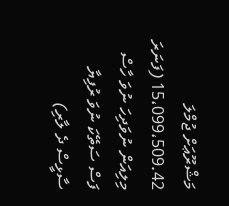މަޝްރޫޢަށް ޖުމްލަ 15،099،509.42 (ފަނަރަ މިލިއަން ނުވަދިހަ ނުވަ ހާސް ފަސް ސަތޭކަ ނުވަ ރުފިޔާ ސާޅީސް ދެ ލާރި)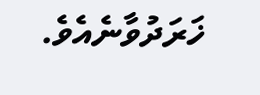ޚަރަދުވާނެއެވެ.